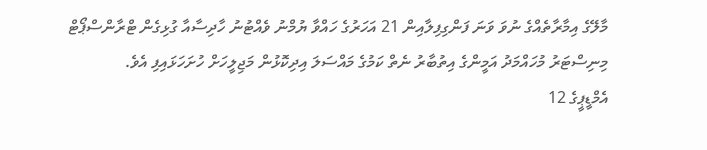މާލޭގެ އިމާރާތެއްގެ ނުވަ ވަނަ ފަންގިފިލާއިން 21 އަހަރުގެ ހައްވާ ޔުމްނު ވެއްޓުނު ހާދިސާއާ ގުޅިގެން ޓްރާންސްޕޯޓް މިނިސްޓަރު މުހައްމަދު އަމީންގެ އިތުބާރު ނެތް ކަމުގެ މައްސަލަ އިދިކޮޅުން މަޖިލީހަށް ހުށަހަޅައިފި އެވެ.
އެމްޑީޕީގެ 12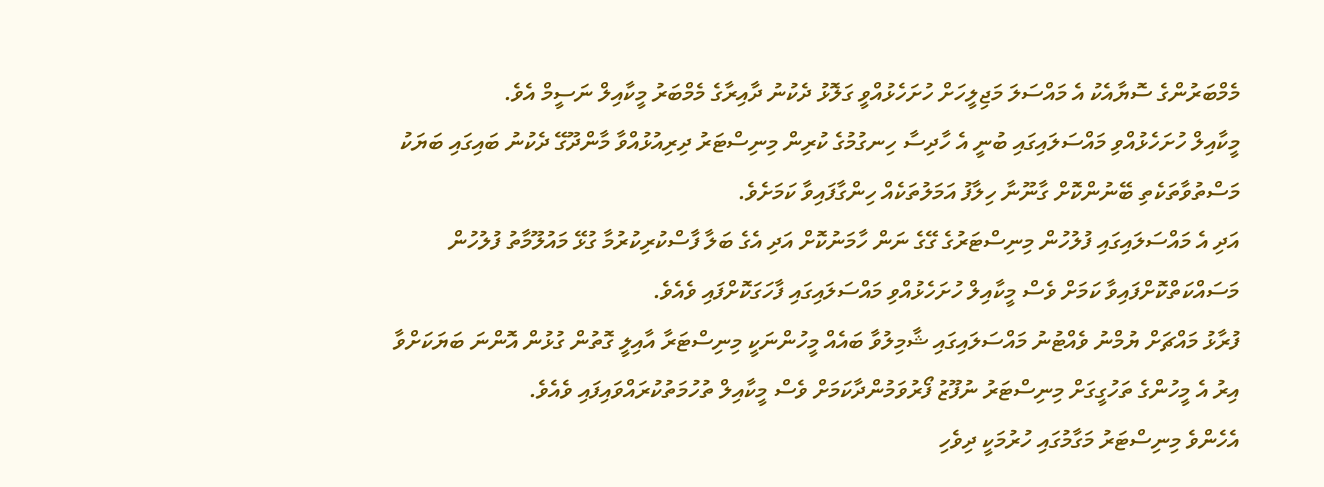މެމްބަރުންގެ ސޮޔާއެކު އެ މައްސަލަ މަޖިލީހަށް ހުށަހެޅުއްވީ ގަލޮޅު ދެކުނު ދާއިރާގެ މެމްބަރު މީކާއިލް ނަސީމް އެވެ.
މީކާއިލް ހުށަހެޅުއްވި މައްސަލައިގައި ބުނީ އެ ހާދިސާ ހިނގުމުގެ ކުރިން މިނިސްޓަރު ދިރިއުޅުއްވާ މާންދޫގޭ ދެކުނު ބައިގައި ބަޔަކު މަސްތުވާތަކެތި ބޭނުންކޮށް ގާނޫނާ ހިލާފު އަމަލުތަކެއް ހިންގާފައިވާ ކަމަށެވެ.
އަދި އެ މައްސަލައިގައި ފުލުހުން މިނިސްޓަރުގެ ގޭގެ ނަން ހާމަނުކޮށް އަދި އެގެ ބަލާ ފާސްކުރިކުރުމާ ގުޅޭ މައުލޫމާތު ފުލުހުން މަސައްކަތްކޮށްފައިވާ ކަމަށް ވެސް މީކާއިލް ހުށަހެޅުއްވި މައްސަލައިގައި ފާހަގަކޮށްފައި ވެއެވެ.
ފުރާޅު މައްޗަށް ޔުމްނު ވެއްޓުނު މައްސަލައިގައި ޝާމިލުވާ ބައެއް މީހުންނަކީ މިނިސްޓަރާ އާއިލީ ގޮތުން ގުޅުން އޮންނަ ބަޔަކަށްވާ އިރު އެ މީހުންގެ ތަހުގީގަށް މިނިސްޓަރު ނުފޫޒު ފޯރުވަމުންދާކަމަށް ވެސް މީކާއިލް ތުހުމަތުކުރައްވައިފައި ވެއެވެ.
އެހެންވެ މިނިސްޓަރު މަގާމުގައި ހުރުމަކީ ދިވެހި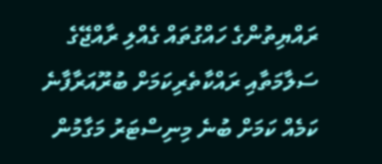ރައްޔިތުންގެ ހައްގުތައް ގެއްލި ރާއްޖޭގެ ސަލާމަތާއި ރައްކާތެރިކަމަށް ބުރޫއަރާފާނެ ކަމެއް ކަމަށް ބުނެ މިނިސްޓަރު މަގާމުން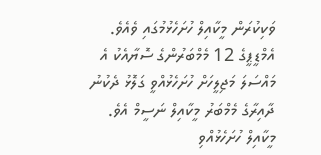ވަކިކުރަން މީކާއިލް ހުށަހެޅުމުގައި ވެއެވެ.
އެމްޑީޕީގެ 12 މެމްބަރުންގެ ސޮޔާއެކު އެ މައްސަލަ މަޖިލީހަށް ހުށަހެޅުއްވީ ގަލޮޅު ދެކުނު ދާއިރާގެ މެމްބަރު މީކާއިލް ނަސީމް އެވެ.
މީކާއިލް ހުށަހެޅުއްވި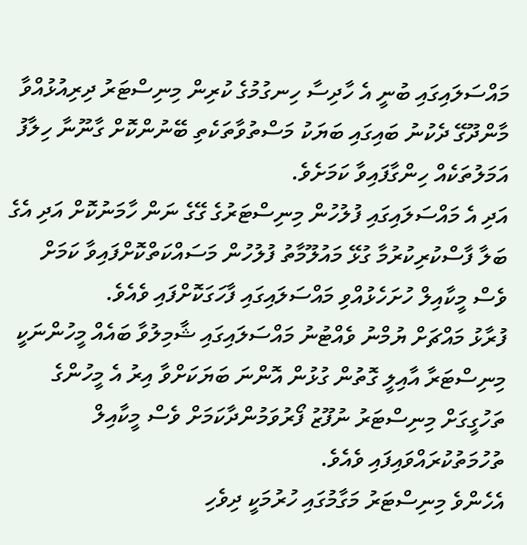މައްސަލައިގައި ބުނީ އެ ހާދިސާ ހިނގުމުގެ ކުރިން މިނިސްޓަރު ދިރިއުޅުއްވާ މާންދޫގޭ ދެކުނު ބައިގައި ބަޔަކު މަސްތުވާތަކެތި ބޭނުންކޮށް ގާނޫނާ ހިލާފު އަމަލުތަކެއް ހިންގާފައިވާ ކަމަށެވެ.
އަދި އެ މައްސަލައިގައި ފުލުހުން މިނިސްޓަރުގެ ގޭގެ ނަން ހާމަނުކޮށް އަދި އެގެ ބަލާ ފާސްކުރިކުރުމާ ގުޅޭ މައުލޫމާތު ފުލުހުން މަސައްކަތްކޮށްފައިވާ ކަމަށް ވެސް މީކާއިލް ހުށަހެޅުއްވި މައްސަލައިގައި ފާހަގަކޮށްފައި ވެއެވެ.
ފުރާޅު މައްޗަށް ޔުމްނު ވެއްޓުނު މައްސަލައިގައި ޝާމިލުވާ ބައެއް މީހުންނަކީ މިނިސްޓަރާ އާއިލީ ގޮތުން ގުޅުން އޮންނަ ބަޔަކަށްވާ އިރު އެ މީހުންގެ ތަހުގީގަށް މިނިސްޓަރު ނުފޫޒު ފޯރުވަމުންދާކަމަށް ވެސް މީކާއިލް ތުހުމަތުކުރައްވައިފައި ވެއެވެ.
އެހެންވެ މިނިސްޓަރު މަގާމުގައި ހުރުމަކީ ދިވެހި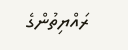ރައްޔިތުންގެ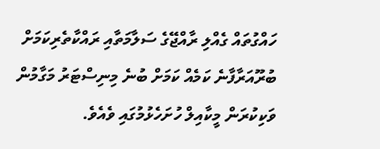ހައްގުތައް ގެއްލި ރާއްޖޭގެ ސަލާމަތާއި ރައްކާތެރިކަމަށް ބުރޫއަރާފާނެ ކަމެއް ކަމަށް ބުނެ މިނިސްޓަރު މަގާމުން ވަކިކުރަން މީކާއިލް ހުށަހެޅުމުގައި ވެއެވެ.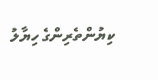ކިޔުންތެރިންގެ ހިޔާލު